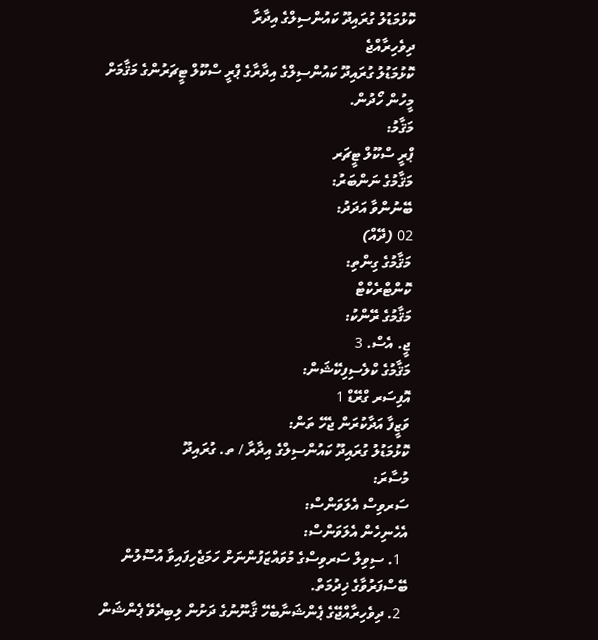ކޮޅުމަޑުލު ގުރައިދޫ ކައުންސިލްގެ އިދާރާ
ދިވެހިރާއްޖެ
ކޮޅުމަޑުލު ގުރައިދޫ ކައުންސިލްގެ އިދާރާގެ ޕްރީ ސްކޫލް ޓީޗަރުންގެ މަޤާމަށް މީހުން ހޯދުން.
މަޤާމު:
ޕްރީ ސްކޫލް ޓީޗަރ
މަޤާމުގެ ނަންބަރު:
ބޭނުންވާ އަދަދު:
02 (ދޭއް)
މަޤާމުގެ ގިންތި:
ކޮންޓްރެކްޓް
މަޤާމުގެ ރޭންކު:
ޖީ. އެސް. 3
މަޤާމުގެ ކްލެސިފިކޭޝަން:
އޮފިސަރ ގްރޭޑް 1
ވަޒީފާ އަދާކުރަން ޖެހޭ ތަން:
ކޮޅުމަޑުލު ގުރައިދޫ ކައުންސިލްގެ އިދާރާ / ތ. ގުރައިދޫ
މުސާރަ:
ސަރވިސް އެލަވަންސް:
އެހެނިހެން އެލަވަންސް:
  1. ސިވިލް ސަރވިސްގެ މުވައްޒަފުންނަށް ހަމަޖެހިފައިވާ އުސޫލުން ބޭސްފަރުވާގެ ޚިދުމަތް.
  2. ދިވެހިރާއްޖޭގެ ޕެންޝަނާބެހޭ ޤާނޫނުގެ ދަށުން ލިބިދެވޭ ޕެންޝަން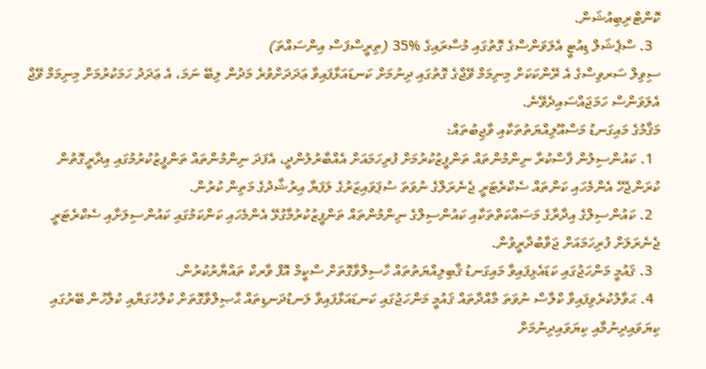ކޮންޓްރިބިއުޝަން.
  3. ސްޕެޝަލް ޑިއުޓީ އެލަވަންސްގެ ގޮތުގައި މުސާރައިގެ %35 (ތިރީސްފަސް އިންސައްތަ)
ސިވިލް ސަރވިސްގެ އެ ރޭންކަކަށް މިނިމަމް ވޭޖްގެ ގޮތުގައި ދިނުމަށް ކަނޑައަޅާފައިވާ ޢަދަދަށްވުރެ މަދުން ލިބޭ ނަމަ، އެ ޢަދަދު ހަމަކުރުމަށް މިނިމަމް ވޭޖް އެލަވަންސް ހަމަޖައްސައިދެވޭނެ.
މަޤާމުގެ މައިގަނޑު މަސްއޫލިއްޔަތުތަކާއި ވާޖިބުތައް:
  1. ކައުންސިލުން ފާސްކުރާ ނިންމުންތައް ތަންފީޒުކުރުމަށް ފުރިހަމައަށް އެއްބާރުލުންދީ، އެފަދަ ނިންމުންތައް ތަންފީޒުކުރުމުގައި އިދާރީގޮތުން ކުރަންޖެހޭ އެންމެހައި ކަންތައް ސެކްރެޓަރީ ޖެނެރަލްގެ ނުވަތަ ސުޕަވައިޒަރުގެ ލަފަޔާ އިރުޝާދުގެ މަތިން ކުރުން.
  2. ކައުންސިލްގެ އިދާރާގެ މަސައްކަތްތަކާއި ކައުންސިލްގެ ނިންމުންތައް ތަންފީޒުކުރުމާގުޅޭ އެންމެހައި ކަންކަމުގައި ކައުންސިލަށާއި ސެކްރެޓަރީ ޖެނެރަލަށް ފުރިހަމައަށް ޖަވާބުދާރީވުން.
  3. ޤައުމީ މަންހަޖުގައި ކަޑައެޅިފައިވާ މައިގަނޑު ޤާބިލިއްޔަތުތައް ހާސިލްވާގޮތަށް ސްކީމް އޮފް ވާރކް ތައްޔާރުކުރުން.
  4. ޙަވާލުކުރެވިފައިވާ ކްލާސް ނުވަތަ މާއްދާތައް ޤައުމީ މަންހަޖުގައި ކަނޑައަޅާފައިވާ ލަނޑުދަނޑިތައް ޙާޞިލްވާގޮތަށް ކުލާހުގަޔާއި ކުލާހުން ބޭރުގައި ކިޔަވައިދިނުމާއި ކިޔަވައިދިނުމަށް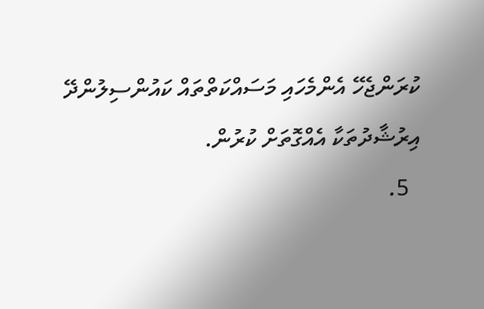ކުރަންޖެހޭ އެންމެހައި މަސައްކަތްތައް ކައުންސިލުންދޭ އިރުޝާދުތަކާ އެއްގޮތަށް ކުރުން.
  5.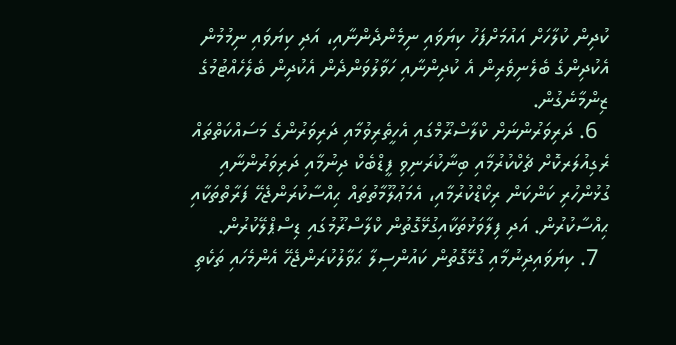ކުދިން ކުލާހަށް އައުމަށްފަހު ކިޔަވައި ނިމެންދެންނާއި، އަދި ކިޔަވައި ނިމުމުން އެކުދިންގެ ބެލެނިވެރިން އެ ކުދިންނާއި ހަވާލުވަންދެން އެކުދިން ބެލެހެއްޓުމުގެ ޒިންމާނެގުން.
  6. ދަރިވަރުންނަށް ކްލާސްރޫމްގައި އެހީތެރިވުމާއި ދަރިވަރުންގެ މަސައްކަތްތައް ރެގިއުލަރކޮށް ޗެކްކުރުމާއި ބިނާކުރަނިވި ފީޑްބެކް ދިނުމާއި ދަރިވަރުންނާއި ގުޅުންހުރި ކަންކަން ރިކޯޑްކުރުމާއި، އެމަޢުލޫމާތުތައް ޙިއްސާކުރަންޖެހޭ ފަރާތްތަކާއި ޙިއްސާކުރުން. އަދި ފިލާވަޅުތަކާއިގުޅޭގޮތުން ކްލާސްރޫމުގައި ޑިސްޕްލޭކުރުން.
  7. ކިޔަވައިދިނުމާއި ގުޅޭގޮތުން ކައުންސިލާ ޙަވާލުކުރަންޖެހޭ އެންމެހައި ތަކެތި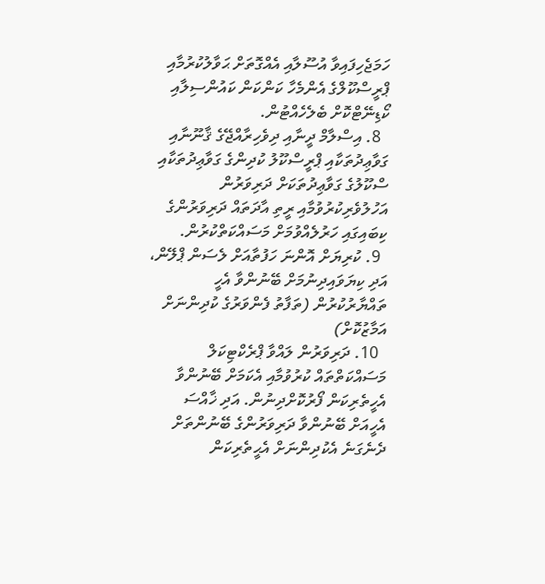ހަމަޖެހިފައިވާ އުސޫލާއި އެއްގޮތަށް ޙަވާލުކުރުމާއި ޕްރީސްކޫލްގެ އެންމެހާ ކަންކަން ކައުންސިލާއި ކޯޑިނޭޓްކޮށް ބެލެހެއްޓުން.
  8. އިސްލާމް ދީނާއި ދިވެހިރާއްޖޭގެ ޤާނޫނާއި ގަވާޢިދުތަކާއި ޕްރީސްކޫލު ކުދިންގެ ގަވާޢިދުތަކާއި ސްކޫލުގެ ގަވާޢިދުތަކަށް ދަރިވަރުން އަހުލުވެރިކުރުވުމާއި ރީތި އާދަތައް ދަރިވަރުންގެ ކިބައިގައި ހަރުލެއްވުމަށް މަސައްކަތްކުރުން.
  9. ކުރިޔަށް އޮންނަ ހަފުތާއަށް ލެސަން ޕްލޭން، އަދި ކިޔަވައިދިނުމަށް ބޭނުންވާ އެހީ ތައްޔާރުކުރުން (ތަފާތު ފެންވަރުގެ ކުދިންނަށް އަމާޒުކޮށް)
  10. ދަރިވަރުން ލައްވާ ޕްރެކްޓިކަލް މަސައްކަތްތައް ކުރުވުމާއި އެކަމަށް ބޭނުންވާ އެހީތެރިކަން ފޯރުކޮށްދިނުން. އަދި ޚާއްސަ އެހީއަށް ބޭނުންވާ ދަރިވަރުންގެ ބޭނުންތަށް ދެނެގަނެ އެކުދިންނަށް އެޙީތެރިކަން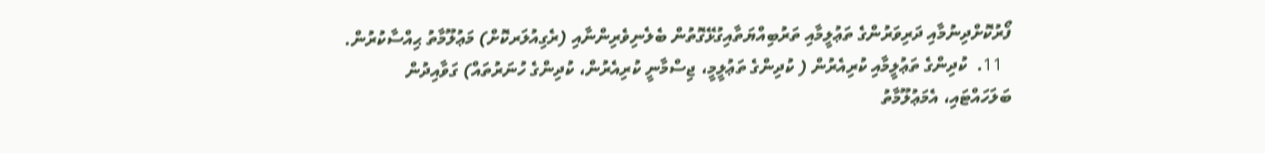ފޯރުކޮށްދިނުމާއި ދަރިވަރުންގެ ތަޢުލީމާއި ތަރުބިއްޔަތާއިގުޅޭގޮތުން ބެލެނިވެރިންނާއި (ރެގިއުލަރކޮށް) މަޢުލޫމާތު ޙިއްސާކުރުން.
  11.  ކުދިންގެ ތަޢުލީމާއި ކުރިއެރުން ( ކުދިންގެ ތަޢުލީމީ، ޖިސްމާނީ ކުރިއެރުން، ކުދިންގެ ހުނަރުތައް) ގަވާއިދުން ބަލަހައްޓައި، އެމަޢުލޫމާތު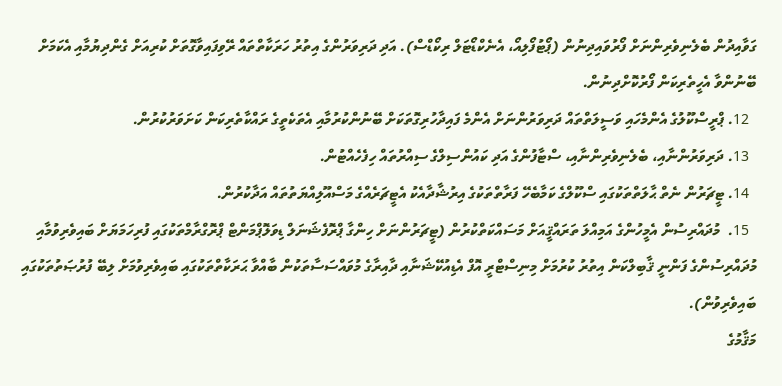ގަވާއިދުން ބެލެނިވެރިންނަށް ފޯރުވައިދިނުން (ޕޯޓުފޯލިއޯ، އެނެކްޑޯޓަލް ރިކޯޑްސް). އަދި ދަރިވަރުންގެ އިތުރު ހަރަކާތްތައް ރޭވިފައިވާގޮތަށް ކުރިއަށް ގެންދިޔުމާއި އެކަމަށް ބޭނުންވާ އެހީތެރިކަން ފޯރުކޮށްދިނުން.
  12. ޕްރީސްކޫލުގެ އެންމެހައި ވަސީލަތްތައް ދަރިވަރުންނަށް އެންމެ ފައިދާހުރިގޮތަކަށް ބޭނުންކުރުމާއި އެތަކެތީގެ ރައްކާތެރިކަން ކަށަވަރުކުރުން.
  13. ދަރިވަރުންނާއި، ބެލެނިވެރިންނާއި، ސްޓާފުންގެ އަދި ކައުންސިލްގެ ސިއްރުތައް ހިފެހެއްޓުން.
  14. ޓީޗަރުން ނެތް ޙާލަތްތަކުގައި ސްކޫލްގެ ކަމާބެހޭ ފަރާތްތަކުގެ އިރުޝާދާއެކު އެޓީޗަރެއްގެ މަސްއޫލިއްޔަތުތައް އަދާކުރުން.
  15.  މުދައްރިސުން އެމީހުންގެ އަމިއްލަ ތަރައްޤީއަށް މަސައްކަތްކުރުން (ޓީޗަރުންނަށް ހިންގާ ޕްރޮފެޝަނަލް ޑިވަލޮޕްމަންޓް ޕްރޮގްރާމްތަކުގައި ފުރިހަމަޔަށް ބައިވެރިވުމާއި މުދައްރިސުންގެ ފަންނީ ޤާބިލްކަން އިތުރު ކުރުމަށް މިނިސްޓްރީ އޮފް އެޑިއުކޭޝަނާއި ދާއިރާގެ މުވައްސަސާތަކުން ބާއްވާ ޙަރަކާތްތަކުގައި ބައިވެރިވުމަށް ލިބޭ ފުރުޞަތުތަކުގައި ބައިވެރިވުން).
މަޤާމުގެ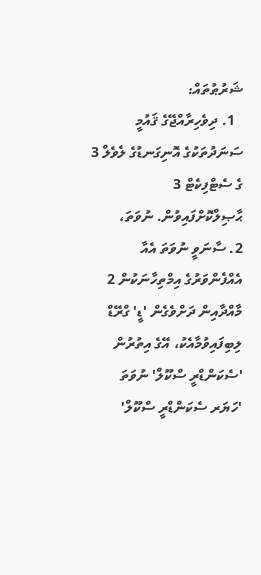ޝަރުޠުތައް:
  1. ދިވެހިރާއްޖޭގެ ޤައުމީ ސަނަދުތަކުގެ އޮނިގަނޑުގެ ލެވެލް 3 ގެ ސެޓްފިކެޓް 3 ޙާޞިލްކޮށްފައިވުން. ނުވަތަ،
2. ސާނަވީ ނުވަތަ އެއާ އެއްފެންވަރުގެ އިމްތިހާނަކުން 2 މާއްދާއިން ދަށްވެގެން 'ޑީ' ގްރޭޑް ލިބިފައިވުމާއެކު، އޭގެ އިތުރުން 'ސެކަންޑްރީ ސްކޫލް' ނުވަތަ 'ހަޔަރ ސެކަންޑްރީ ސްކޫލް'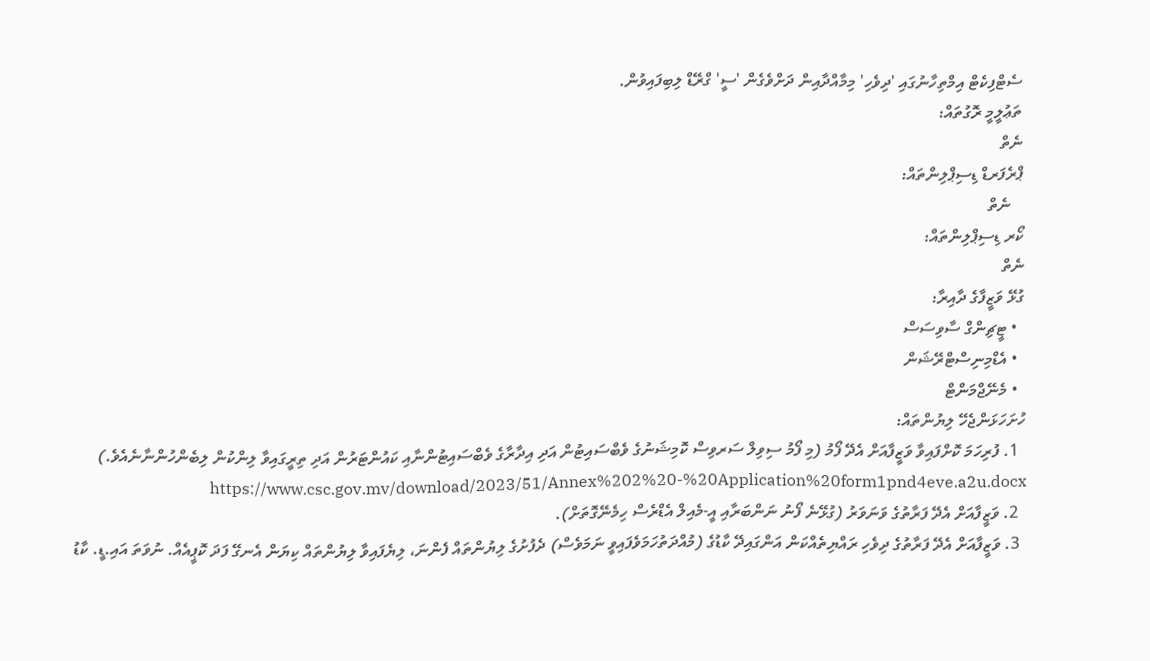ސެޓްފިކެޓް އިމްތިހާނުގައި 'ދިވެހި' މިމާއްދާއިން ދަށްވެގެން 'ސީ' ގްރޭޑް ލިބިފައިވުން.
ތަޢުލީމީ ރޮގުތައް:
ނެތް
ޕްރެފަރޑް ޑިސިޕްލިންތައް:
   ނެތް
ކޯރ ޑިސިޕްލިންތައް:
ނެތް
ގުޅޭ ވަޒީފާގެ ދާއިރާ:
  • ޓީޗިންގް ސާވިސަސް
  • އެޑްމިނިސްޓްރޭޝަން
  • މެނޭޖްމަންޓް
ހުށަހަޅަންޖެހޭ ލިޔުންތައް:
  1. ފުރިހަމަ ކޮށްފައިވާ ވަޒީފާއަށް އެދޭ ފޯމު (މި ފޯމު ސިވިލް ސަރވިސް ކޮމިޝަނުގެ ވެބްސައިޓުން އަދި އިދާރާގެ ވެބްސައިޓުންނާއި ކައުންޓަރުން އަދި ތިރީގައިވާ ލިންކުން ލިބެންހުންނާނެއެވެ.)  https://www.csc.gov.mv/download/2023/51/Annex%202%20-%20Application%20form1pnd4eve.a2u.docx
  2. ވަޒީފާއަށް އެދޭ ފަރާތުގެ ވަނަވަރު (ގުޅޭނެ ފޯނު ނަންބަރާއި އީ-މެއިލް އެޑްރެސް ހިމެނޭގޮތަށް).
  3. ވަޒީފާއަށް އެދޭ ފަރާތުގެ ދިވެހި ރައްޔިތެއްކަން އަންގައިދޭ ކާޑުގެ (މުއްދަތުހަމަވެފައިވީ ނަމަވެސް) ދެފުށުގެ ލިޔުންތައް ފެންނަ، ލިޔެފައިވާ ލިޔުންތައް ކިޔަން އެނގޭ ފަދަ ކޮޕީއެއް. ނުވަތަ އައި.ޑީ. ކާޑު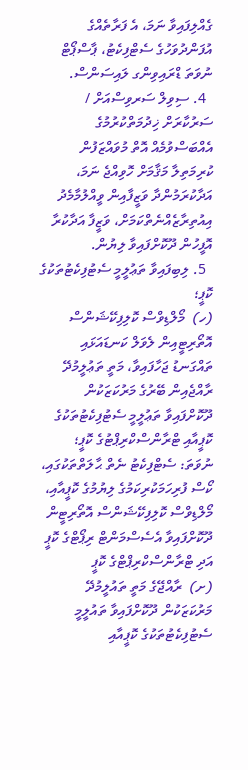ގެއްލިފައިވާ ނަމަ، އެ ފަރާތެއްގެ އުފަންދުވަހުގެ ސެޓްފިކެޓު، ޕާސްޕޯޓް ނުވަތަ ޑްރައިވިންގ ލައިސަންސް.
  4. ސިވިލް ސަރވިސްއަށް / ސަރުކާރަށް ޚިދުމަތްކުރުމުގެ އެއްބަސްވުމެއް އޮތް މުވައްޒަފުން ކުރިމަތިލާ މަޤާމަށް ހޮވިއްޖެ ނަމަ، އަދާކުރަމުންދާ ވަޒީފާއިން ވީއްލުމާމެދު އިއުތިރާޒެއްނެތްކަމަށް، ވަޒީފާ އަދާކުރާ އޮފީހުން ދޫކޮށްފައިވާ ލިޔުން.
  5. ލިބިފައިވާ ތަޢުލީމީ ސެޓުފިކެޓުތަކުގެ ކޮޕީ؛
(ހ)  މޯލްޑިވްސް ކޮލިފިކޭޝަންސް އޮތޯރިޓީއިން ލެވަލް ކަނޑައަޅައި ތައްގަނޑު ޖަހާފައިވާ، މަތީ ތަޢުލީމުދޭ ރާއްޖެއިން ބޭރުގެ މަރުކަޒަކުން ދޫކޮށްފައިވާ ތަޢުލީމީ ސެޓުފިކެޓުތަކުގެ ކޮޕީއާއި ޓްރާންސްކްރިޕްޓުގެ ކޮޕީ؛ ނުވަތަ: ސެޓްފިކެޓު ނެތް ޙާލަތްތަކުގައި، ކޯސް ފުރިހަމަކުރިކަމުގެ ލިޔުމުގެ ކޮޕީއާއި، މޯލްޑިވްސް ކޮލިފިކޭޝަންސް އޮތޯރިޓީން ދޫކޮށްފައިވާ އެސެސްމަންޓް ރިޕޯޓްގެ ކޮޕީ އަދި ޓްރާންސްކްރިޕްޓްގެ ކޮޕީ
(ށ)  ރާއްޖޭގެ މަތީ ތައުލީމުދޭ މަރުކަޒަކުން ދޫކޮށްފައިވާ ތައުލީމީ ސެޓުފިކެޓުތަކުގެ ކޮޕީއާއި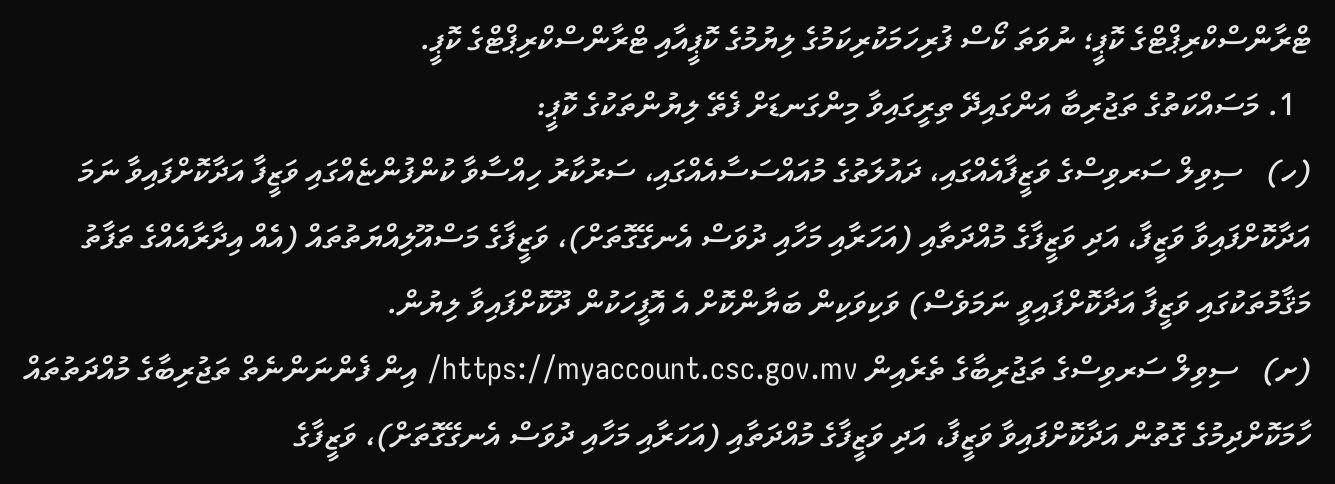ޓްރާންސްކްރިޕްޓްގެ ކޮޕީ؛ ނުވަތަ ކޯސް ފުރިހަމަކުރިކަމުގެ ލިޔުމުގެ ކޮޕީއާއި ޓްރާންސްކްރިޕްޓްގެ ކޮޕީ.
  1. މަސައްކަތުގެ ތަޖުރިބާ އަންގައިދޭ ތިރީގައިވާ މިންގަނޑަށް ފެތޭ ލިޔުންތަކުގެ ކޮޕީ:
(ހ)   ސިވިލް ސަރވިސްގެ ވަޒީފާއެއްގައި، ދައުލަތުގެ މުއައްސަސާއެއްގައި، ސަރުކާރު ހިއްސާވާ ކުންފުންޏެއްގައި ވަޒީފާ އަދާކޮށްފައިވާ ނަމަ އަދާކޮށްފައިވާ ވަޒީފާ، އަދި ވަޒީފާގެ މުއްދަތާއި (އަހަރާއި މަހާއި ދުވަސް އެނގޭގޮތަށް)، ވަޒީފާގެ މަސްއޫލިއްޔަތުތައް (އެއް އިދާރާއެއްގެ ތަފާތު މަޤާމުތަކުގައި ވަޒީފާ އަދާކޮށްފައިވީ ނަމަވެސް) ވަކިވަކިން ބަޔާންކޮށް އެ އޮފީހަކުން ދޫކޮށްފައިވާ ލިޔުން.
(ށ)   ސިވިލް ސަރވިސްގެ ތަޖުރިބާގެ ތެރެއިން https://myaccount.csc.gov.mv/ އިން ފެންނަންނެތް ތަޖުރިބާގެ މުއްދަތުތައް ހާމަކޮށްދިމުގެ ގޮތުން އަދާކޮށްފައިވާ ވަޒީފާ، އަދި ވަޒީފާގެ މުއްދަތާއި (އަހަރާއި މަހާއި ދުވަސް އެނގޭގޮތަށް)، ވަޒީފާގެ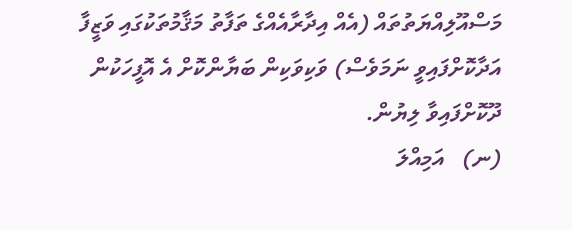މަސްއޫލިއްޔަތުތައް (އެއް އިދާރާއެއްގެ ތަފާތު މަޤާމުތަކުގައި ވަޒީފާ އަދާކޮށްފައިވީ ނަމަވެސް) ވަކިވަކިން ބަޔާންކޮށް އެ އޮފީހަކުން ދޫކޮށްފައިވާ ލިޔުން.
(ނ)   އަމިއްލަ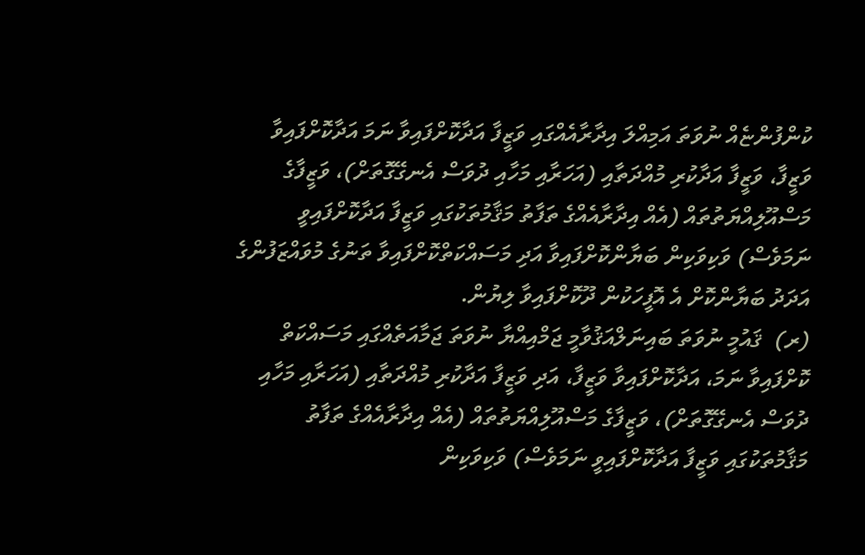ކުންފުންޏެއް ނުވަތަ އަމިއްލަ އިދާރާއެއްގައި ވަޒީފާ އަދާކޮށްފައިވާ ނަމަ އަދާކޮށްފައިވާ ވަޒީފާ، ވަޒީފާ އަދާކުރި މުއްދަތާއި (އަހަރާއި މަހާއި ދުވަސް އެނގޭގޮތަށް)، ވަޒީފާގެ މަސްއޫލިއްޔަތުތައް (އެއް އިދާރާއެއްގެ ތަފާތު މަޤާމުތަކުގައި ވަޒީފާ އަދާކޮށްފައިވީ ނަމަވެސް) ވަކިވަކިން ބަޔާންކޮށްފައިވާ އަދި މަސައްކަތްކޮށްފައިވާ ތަނުގެ މުވައްޒަފުންގެ އަދަދު ބަޔާންކޮށް އެ އޮފީހަކުން ދޫކޮށްފައިވާ ލިޔުން.
(ރ)  ޤައުމީ ނުވަތަ ބައިނަލްއަޤުވާމީ ޖަމްއިއްޔާ ނުވަތަ ޖަމާއަތެއްގައި މަސައްކަތް ކޮށްފައިވާ ނަމަ، އަދާކޮށްފައިވާ ވަޒީފާ، އަދި ވަޒީފާ އަދާކުރި މުއްދަތާއި (އަހަރާއި މަހާއި ދުވަސް އެނގޭގޮތަށް)، ވަޒީފާގެ މަސްއޫލިއްޔަތުތައް (އެއް އިދާރާއެއްގެ ތަފާތު މަޤާމުތަކުގައި ވަޒީފާ އަދާކޮށްފައިވީ ނަމަވެސް) ވަކިވަކިން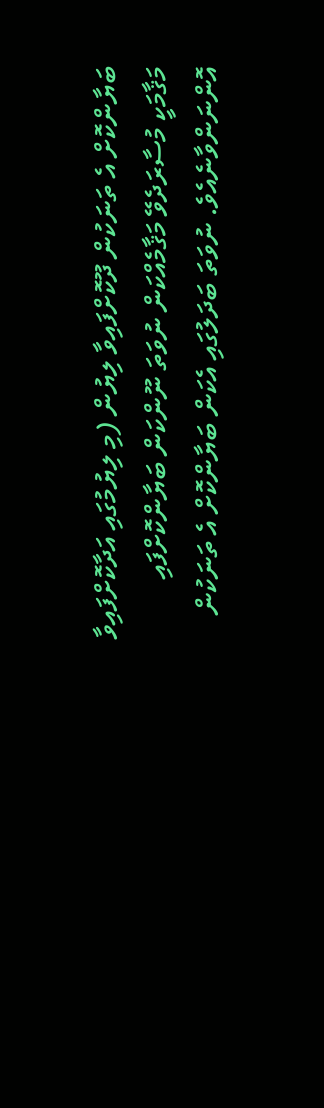ބަޔާންކޮށް އެ ތަނަކުން ދޫކޮށްފައިވާ ލިޔުން (މި ލިޔުމުގައި އަދާކޮށްފައިވާ މަޤާމަކީ މުސާރަދެވޭ މަޤާމެއްކަން ނުވަތަ ނޫންކަން ބަޔާންކޮށްފައި އޮންނަންވާނެއެވެ. ނުވަތަ ބަދަލުގައި އެކަން ބަޔާންކޮށް އެ ތަނަކުން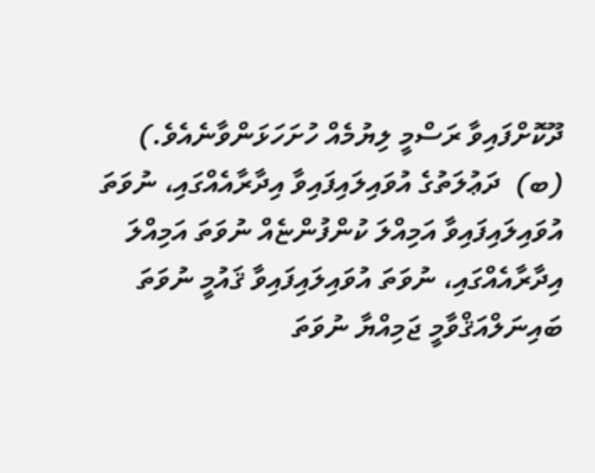ދޫކޮށްފައިވާ ރަސްމީ ލިޔުމެއް ހުށަހަޅަންވާނެއެވެ.)
(ބ)  ދަޢުލަތުގެ އުވައިލައިފައިވާ އިދާރާއެއްގައި، ނުވަތަ އުވައިލައިފައިވާ އަމިއްލަ ކުންފުންޏެއް ނުވަތަ އަމިއްލަ އިދާރާއެއްގައި، ނުވަތަ އުވައިލައިފައިވާ ޤައުމީ ނުވަތަ ބައިނަލްއަޤްވާމީ ޖަމިއްޔާ ނުވަތަ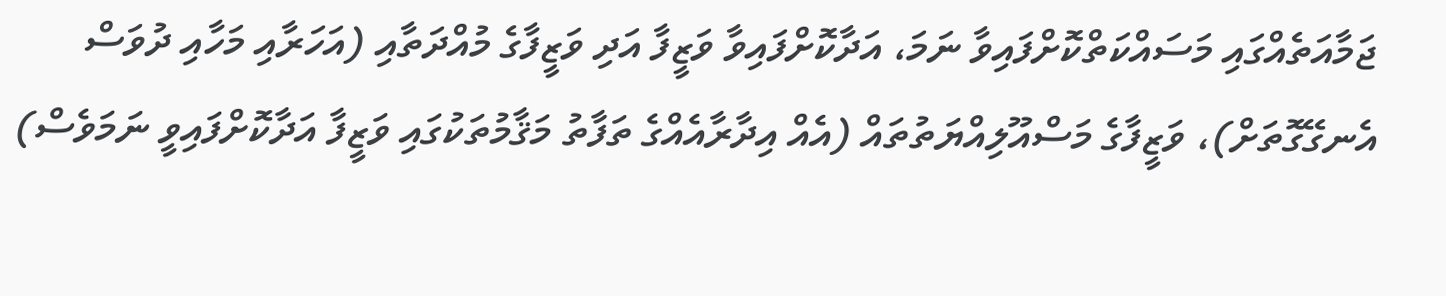ޖަމާއަތެއްގައި މަސައްކަތްކޮށްފައިވާ ނަމަ، އަދާކޮށްފައިވާ ވަޒީފާ އަދި ވަޒީފާގެ މުއްދަތާއި (އަހަރާއި މަހާއި ދުވަސް އެނގޭގޮތަށް)، ވަޒީފާގެ މަސްއޫލިއްޔަތުތައް (އެއް އިދާރާއެއްގެ ތަފާތު މަޤާމުތަކުގައި ވަޒީފާ އަދާކޮށްފައިވީ ނަމަވެސް)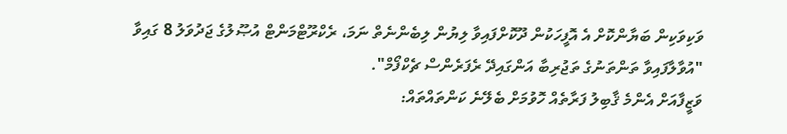ވަކިވަކިން ބަޔާންކޮށް އެ އޮފީހަކުން ދޫކޮށްފައިވާ ލިޔުން ލިބެންނެތް ނަމަ، ރެކްރޫޓްމަންޓް އުޞޫލުގެ ޖަދުވަލު 8 ގައިވާ "އުވާލާފައިވާ ތަންތަނުގެ ތަޖުރިބާ އަންގައިދޭ ރެފަރެންސް ޗެކްފޯމް".
ވަޒީފާއަށް އެންމެ ޤާބިލު ފަރާތެއް ހޮވުމަށް ބެލޭނެ ކަންތައްތައް: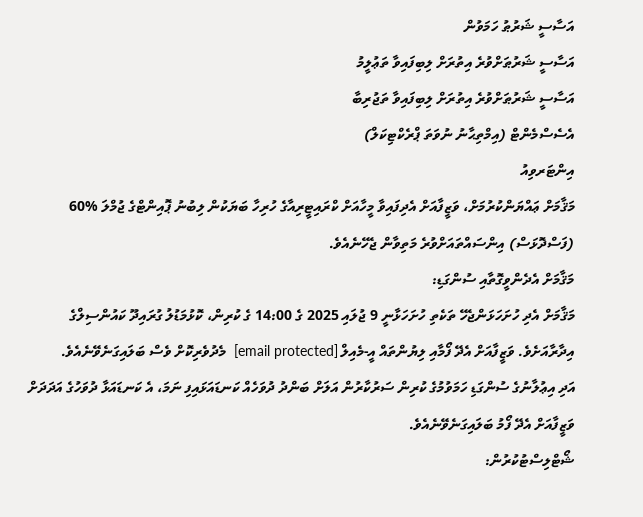އަސާސީ ޝަރުޠު ހަމަވުން
އަސާސީ ޝަރުޠަށްވުރެ އިތުރަށް ލިބިފައިވާ ތަޢުލީމު
އަސާސީ ޝަރުޠަށްވުރެ އިތުރަށް ލިބިފައިވާ ތަޖުރިބާ
އެސެސްމެންޓް (އިމްތިޙާނު ނުވަތަ ޕްރެކްޓިކަލް)
އިންޓަރވިއު
މަޤާމަށް ޢައްޔަންކުރުމަށް، ވަޒީފާއަށް އެދިފައިވާ މީހާއަށް ކްރައިޓީރިއާގެ ހުރިހާ ބަޔަކުން ލިބުނު ޕޮއިންޓްގެ ޖުމްލަ %60 (ފަސްދޮޅަސް) އިންސައްތައަށްވުރެ މަތިވާން ޖެހޭނެއެވެ.
މަޤާމަށް އެދެންވީގޮތާއި ސުންގަޑި:
މަޤާމަށް އެދި ހުށަހަޅަންޖެހޭ ތަކެތި ހުށަހަޅާނީ 9 ޖުލައި 2025 ގެ 14:00 ގެ ކުރިން، ކޮޅުމަޑުލު ގުރައިދޫ ކައުންސިލްގެ އިދާރާއަށެވެ. ވަޒީފާއަށް އެދޭ ފޯމާއި ލިޔުންތައް އީ-މެއިލް [email protected]  މެދުވެރިކޮށް ވެސް ބަލައިގަނެވޭނެއެވެ.
އަދި އިޢުލާނުގެ ސުންގަޑި ހަމަވުމުގެ ކުރިން ސަރުކާރުން އަލަށް ބަންދު ދުވަހެއް ކަނޑައަޅައިފި ނަމަ، އެ ކަނޑައަޅާ ދުވަހުގެ އަދަދަށް ވަޒީފާއަށް އެދޭ ފޯމު ބަލައިގަނެވޭނެއެވެ.
ޝޯޓްލިސްޓުކުރުން: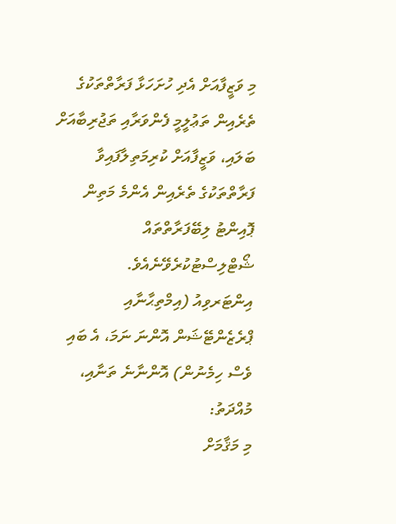މި ވަޒީފާއަށް އެދި ހުށަހަޅާ ފަރާތްތަކުގެ ތެރެއިން ތަޢުލީމީ ފެންވަރާއި ތަޖުރިބާއަށް ބަލައި، ވަޒީފާއަށް ކުރިމަތިލާފައިވާ ފަރާތްތަކުގެ ތެރެއިން އެންމެ މަތިން ޕޮއިންޓު ލިބޭފަރާތްތައް ޝޯޓްލިސްޓުކުރެވޭނެއެވެ.
އިންޓަރވިއު (އިމްތިޙާނާއި ޕްރެޒެންޓޭޝަން އޮންނަ ނަމަ، އެ ބައި ވެސް ހިމެނުން) އޮންނާނެ ތަނާއި، މުއްދަތު:
މި މަޤާމަށް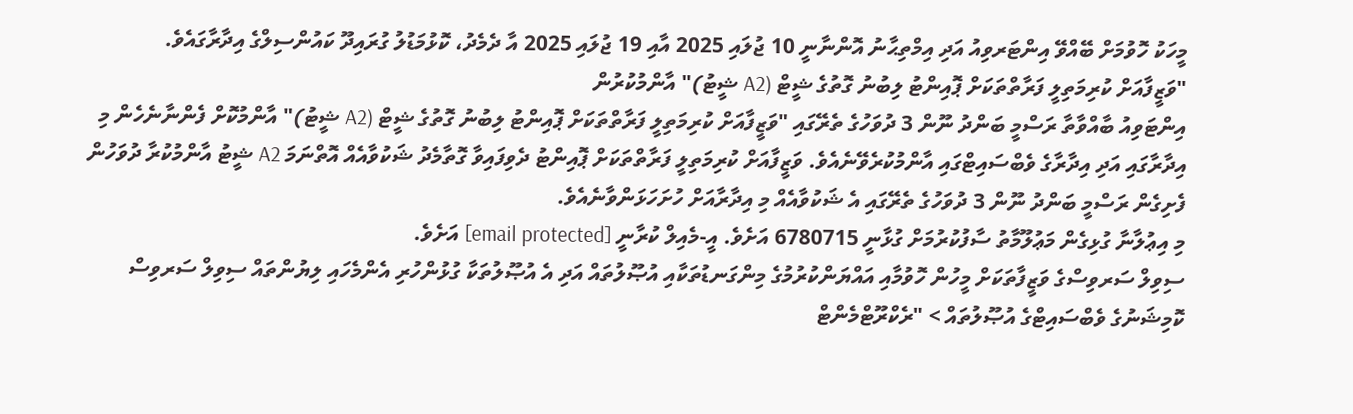މީހަކު ހޮވުމަށް ބޭއްވޭ އިންޓަރވިއު އަދި އިމްތިޙާނު އޮންނާނީ 10 ޖުލައި 2025 އާއި 19 ޖުލައި 2025 އާ ދެމެދު، ކޮޅުމަޑުލު ގުރައިދޫ ކައުންސިލްގެ އިދާރާގައެވެ.
"ވަޒީފާއަށް ކުރިމަތިލީ ފަރާތްތަކަށް ޕޮއިންޓު ލިބުނު ގޮތުގެ ޝީޓް (A2 ޝީޓު)" އާންމުކުރުން
އިންޓަވިއު ބާއްވާތާ ރަސްމީ ބަންދު ނޫން 3 ދުވަހުގެ ތެރޭގައި "ވަޒީފާއަށް ކުރިމަތިލީ ފަރާތްތަކަށް ޕޮއިންޓު ލިބުނު ގޮތުގެ ޝީޓް (A2 ޝީޓު)" އާންމުކޮށް ފެންނާނެހެން މި އިދާރާގައި އަދި އިދާރާގެ ވެބްސައިޓްގައި އާންމުކުރެވޭނެއެވެ. ވަޒީފާއަށް ކުރިމަތިލީ ފަރާތްތަކަށް ޕޮއިންޓު ދެވިފައިވާ ގޮތާމެދު ޝަކުވާއެއް އޮތްނަމަ A2 ޝީޓު އާންމުކުރާ ދުވަހުން ފެށިގެން ރަސްމީ ބަންދު ނޫން 3 ދުވަހުގެ ތެރޭގައި އެ ޝަކުވާއެއް މި އިދާރާއަށް ހުށަހަޅަންވާނެއެވެ.
މި އިޢުލާނާ ގުޅިގެން މަޢުލޫމާތު ސާފުކުރުމަށް ގުޅާނީ 6780715 އަށެވެ. އީ-މެއިލް ކުރާނީ [email protected] އަށެވެ.
ސިވިލް ސަރވިސްގެ ވަޒީފާތަކަށް މީހުން ހޮވުމާއި އައްޔަންކުރުމުގެ މިންގަނޑުތަކާއި އުޞޫލުތައް އަދި އެ އުޞޫލުތަކާ ގުޅުންހުރި އެންމެހައި ލިޔުންތައް ސިވިލް ސަރވިސް ކޮމިޝަނުގެ ވެބްސައިޓްގެ އުޞޫލުތައް > "ރެކްރޫޓްމެންޓް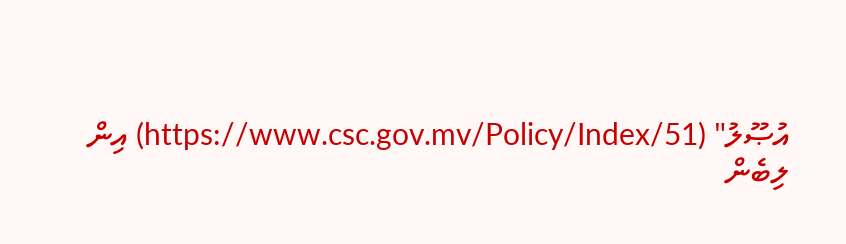އުޞޫލު" (https://www.csc.gov.mv/Policy/Index/51) އިން ލިބެން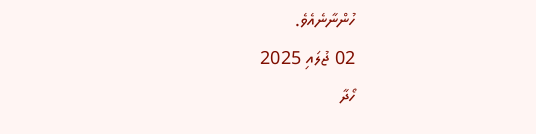ހުންނާނެއެވެ.
02 ޖުލައި 2025
ހޯދާ